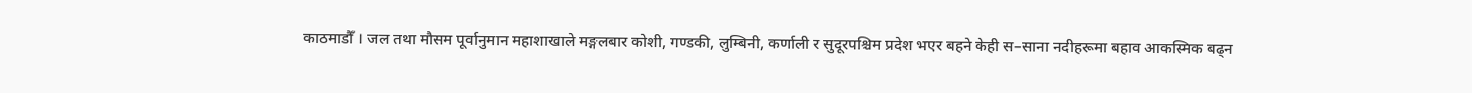काठमाडौँ । जल तथा मौसम पूर्वानुमान महाशाखाले मङ्गलबार कोशी, गण्डकी, लुम्बिनी, कर्णाली र सुदूरपश्चिम प्रदेश भएर बहने केही स–साना नदीहरूमा बहाव आकस्मिक बढ्न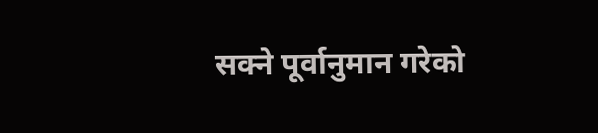सक्ने पूर्वानुमान गरेको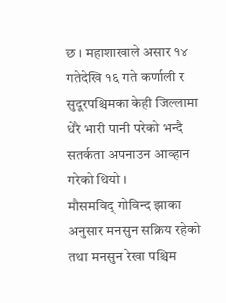छ । महाशाखाले असार १४ गतेदेखि १६ गते कर्णाली र सुदूरपश्चिमका केही जिल्लामा धेरै भारी पानी परेको भन्दै सतर्कता अपनाउन आव्हान गरेको थियो ।
मौसमविद् गोविन्द झाका अनुसार मनसुन सक्रिय रहेको तथा मनसुन रेखा पश्चिम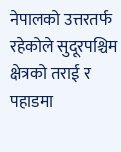नेपालको उत्तरतर्फ रहेकोले सुदूरपश्चिम क्षेत्रको तराई र पहाडमा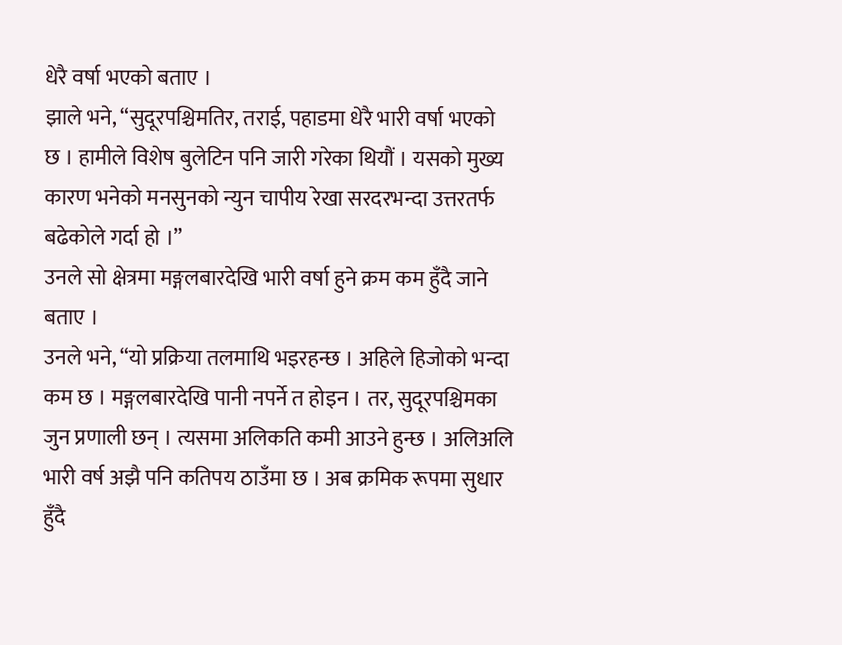धेरै वर्षा भएको बताए ।
झाले भने, “सुदूरपश्चिमतिर, तराई, पहाडमा धेरै भारी वर्षा भएको छ । हामीले विशेष बुलेटिन पनि जारी गरेका थियौं । यसको मुख्य कारण भनेको मनसुनको न्युन चापीय रेखा सरदरभन्दा उत्तरतर्फ बढेकोले गर्दा हो ।”
उनले सो क्षेत्रमा मङ्गलबारदेखि भारी वर्षा हुने क्रम कम हुँदै जाने बताए ।
उनले भने, “यो प्रक्रिया तलमाथि भइरहन्छ । अहिले हिजोको भन्दा कम छ । मङ्गलबारदेखि पानी नपर्ने त होइन । तर, सुदूरपश्चिमका जुन प्रणाली छन् । त्यसमा अलिकति कमी आउने हुन्छ । अलिअलि भारी वर्ष अझै पनि कतिपय ठाउँमा छ । अब क्रमिक रूपमा सुधार हुँदै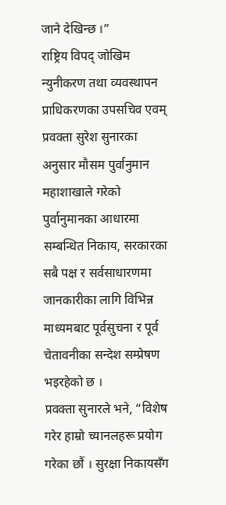जाने देखिन्छ ।”
राष्ट्रिय विपद् जोखिम न्युनीकरण तथा व्यवस्थापन प्राधिकरणका उपसचिव एवम् प्रवक्ता सुरेश सुनारका अनुसार मौसम पुर्वानुमान महाशाखाले गरेको पुर्वानुमानका आधारमा सम्बन्धित निकाय, सरकारका सबै पक्ष र सर्वसाधारणमा जानकारीका लागि विभिन्न माध्यमबाट पूर्वसुचना र पूर्व चेतावनीका सन्देश सम्प्रेषण भइरहेको छ ।
प्रवक्ता सुनारले भने, “विशेष गरेर हाम्रो च्यानलहरू प्रयोग गरेका छौं । सुरक्षा निकायसँग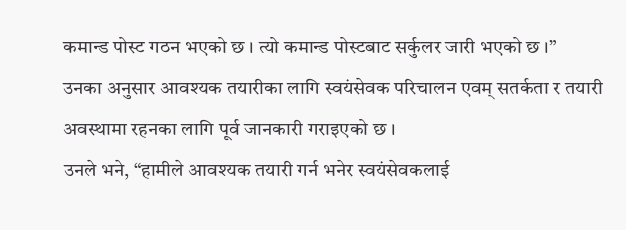कमान्ड पोस्ट गठन भएको छ । त्यो कमान्ड पोस्टबाट सर्कुलर जारी भएको छ ।”
उनका अनुसार आवश्यक तयारीका लागि स्वयंसेवक परिचालन एवम् सतर्कता र तयारी अवस्थामा रहनका लागि पूर्व जानकारी गराइएको छ ।
उनले भने, “हामीले आवश्यक तयारी गर्न भनेर स्वयंसेवकलाई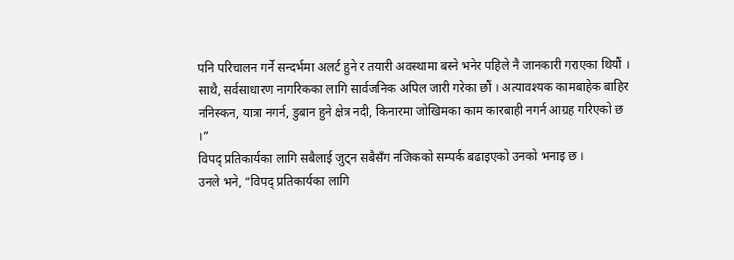पनि परिचालन गर्ने सन्दर्भमा अलर्ट हुने र तयारी अवस्थामा बस्ने भनेर पहिले नै जानकारी गराएका थियौं । साथै, सर्वसाधारण नागरिकका लागि सार्वजनिक अपिल जारी गरेका छौं । अत्यावश्यक कामबाहेक बाहिर ननिस्कन, यात्रा नगर्न, डुबान हुने क्षेत्र नदी, किनारमा जोखिमका काम कारबाही नगर्न आग्रह गरिएको छ ।”
विपद् प्रतिकार्यका लागि सबैलाई जुट्न सबैसँग नजिकको सम्पर्क बढाइएको उनको भनाइ छ ।
उनले भने, “विपद् प्रतिकार्यका लागि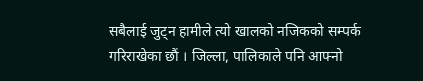सबैलाई जुट्न हामीले त्यो खालको नजिकको सम्पर्क गरिराखेका छौं । जिल्ला, पालिकाले पनि आफ्नो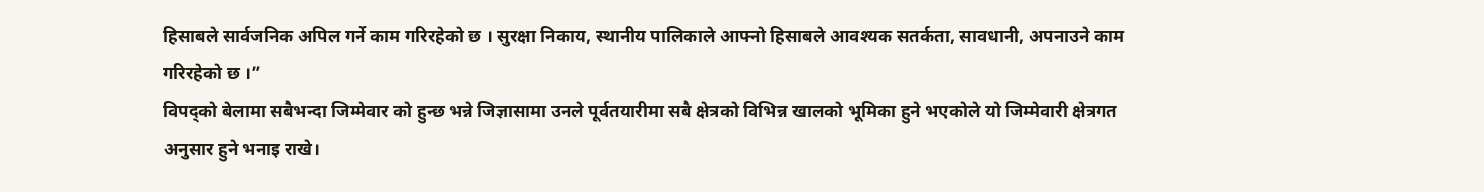हिसाबले सार्वजनिक अपिल गर्ने काम गरिरहेको छ । सुरक्षा निकाय, स्थानीय पालिकाले आफ्नो हिसाबले आवश्यक सतर्कता, सावधानी, अपनाउने काम गरिरहेको छ ।”
विपद्को बेलामा सबैभन्दा जिम्मेवार को हुन्छ भन्ने जिज्ञासामा उनले पूर्वतयारीमा सबै क्षेत्रको विभिन्न खालको भूमिका हुने भएकोले यो जिम्मेवारी क्षेत्रगत अनुसार हुने भनाइ राखे।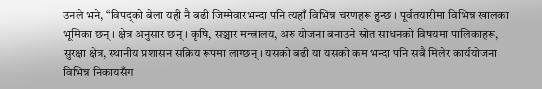उनले भने, “विपद्को बेला यही नै बढी जिम्मेवारभन्दा पनि त्यहाँ विभिन्न चरणहरू हुन्छ । पूर्वतयारीमा विभिन्न खालका भूमिका छन् । क्षेत्र अनुसार छन् । कृषि, सञ्चार मन्त्रालय, अरु योजना बनाउने स्रोत साधनको विषयमा पालिकाहरू, सुरक्षा क्षेत्र, स्थानीय प्रशासन सक्रिय रूपमा लाग्छन् । यसको बढी या यसको कम भन्दा पनि सबै मिलेर कार्ययोजना विभिन्न निकायसँग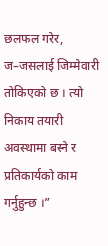छलफल गरेर, ज–जसलाई जिम्मेवारी तोकिएको छ । त्यो निकाय तयारी अवस्थामा बस्ने र प्रतिकार्यको काम गर्नुहुन्छ ।”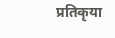प्रतिकृया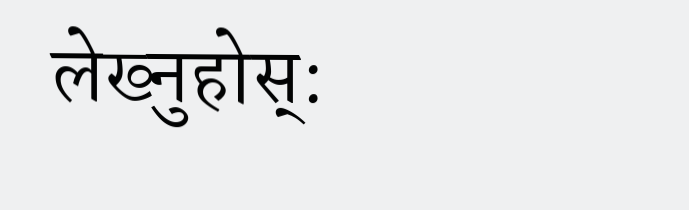लेख्नुहोस्: